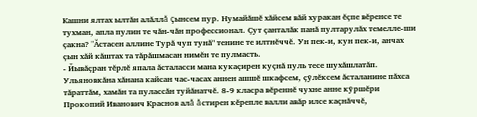Кашни ялтах ылтăн алăллă çынсем пур. Нумайăшĕ хăйсем вăй хуракан ĕçпе вĕренсе те тухман, апла пулин те чăн-чăн профессионал. Çут çанталăк панă пултарулăх темелле-ши çакна? "Ăстасен аллине Турă чуп тунă" тенине те илтнĕччĕ. Ун пек-и, кун пек-и, анчах çын хăй кăштах та тăрăшмасан нимĕн те пулмасть.
- Йывăçран тĕрлĕ япала ăсталасси мана кукаçирен куçнă пуль тесе шухăшлатăп. Ульяновкăна хăнана кайсан час-часах аннен ашшĕ шкафсем, çỹлĕксем ăсталанине пăхса тăраттăм, хамăн та пулассăн туйăнатчĕ. 8-9 класра вĕреннĕ чухне анне кỹршĕри Прокопий Иванович Краснов алă ăстирен кĕрепле валли авăр илсе каçнăччĕ,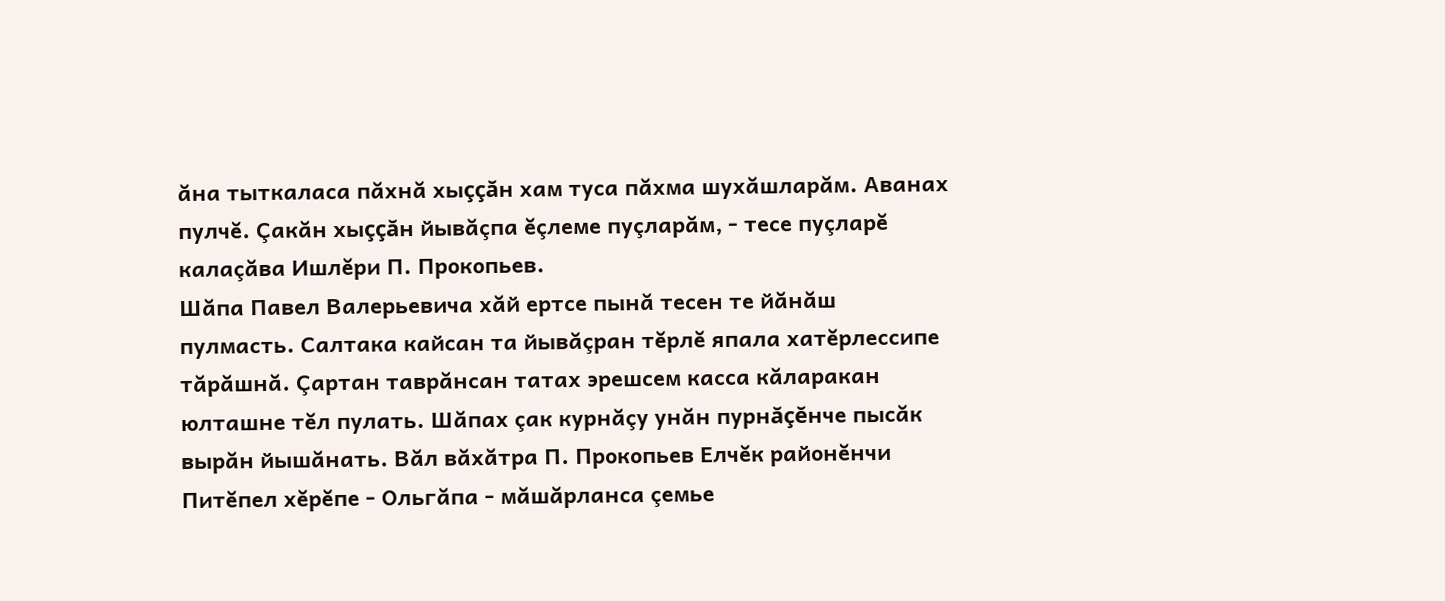ăна тыткаласа пăхнă хыççăн хам туса пăхма шухăшларăм. Аванах пулчĕ. Çакăн хыççăн йывăçпа ĕçлеме пуçларăм, - тесе пуçларĕ калаçăва Ишлĕри П. Прокопьев.
Шăпа Павел Валерьевича хăй ертсе пынă тесен те йăнăш пулмасть. Салтака кайсан та йывăçран тĕрлĕ япала хатĕрлессипе тăрăшнă. Çартан таврăнсан татах эрешсем касса кăларакан юлташне тĕл пулать. Шăпах çак курнăçу унăн пурнăçĕнче пысăк вырăн йышăнать. Вăл вăхăтра П. Прокопьев Елчĕк районĕнчи Питĕпел хĕрĕпе - Ольгăпа - мăшăрланса çемье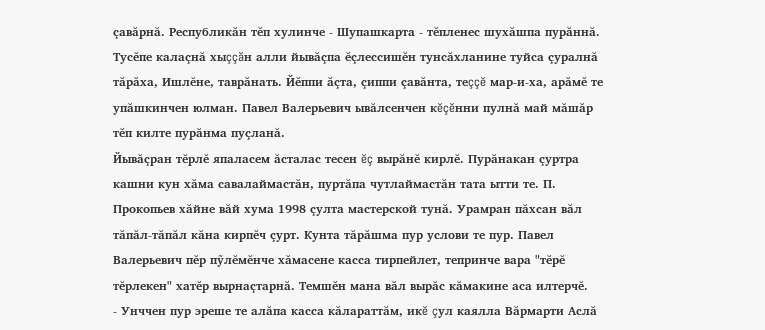çавăрнă. Республикăн тĕп хулинче - Шупашкарта - тĕпленес шухăшпа пурăннă. Тусĕпе калаçнă хыççăн алли йывăçпа ĕçлессишĕн тунсăхланине туйса çуралнă тăрăха, Ишлĕне, таврăнать. Йĕппи ăçта, çиппи çавăнта, теççĕ мар-и-ха, арăмĕ те упăшкинчен юлман. Павел Валерьевич ывăлсенчен кĕçĕнни пулнă май мăшăр тĕп килте пурăнма пуçланă.
Йывăçран тĕрлĕ япаласем ăсталас тесен ĕç вырăнĕ кирлĕ. Пурăнакан çуртра кашни кун хăма савалаймастăн, пуртăпа чутлаймастăн тата ытти те. П. Прокопьев хăйне вăй хума 1998 çулта мастерской тунă. Урамран пăхсан вăл тăпăл-тăпăл кăна кирпĕч çурт. Кунта тăрăшма пур услови те пур. Павел Валерьевич пĕр пỹлĕмĕнче хăмасене касса тирпейлет, тепринче вара "тĕрĕ тĕрлекен" хатĕр вырнаçтарнă. Темшĕн мана вăл вырăс кăмакине аса илтерчĕ.
- Унччен пур эреше те алăпа касса кăлараттăм, икĕ çул каялла Вăрмарти Аслă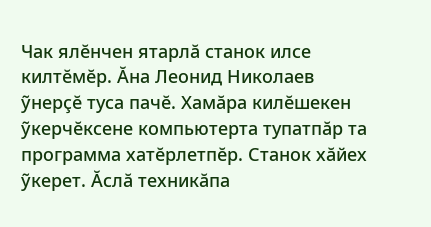Чак ялĕнчен ятарлă станок илсе килтĕмĕр. Ăна Леонид Николаев ỹнерçĕ туса пачĕ. Хамăра килĕшекен ỹкерчĕксене компьютерта тупатпăр та программа хатĕрлетпĕр. Станок хăйех ỹкерет. Ăслă техникăпа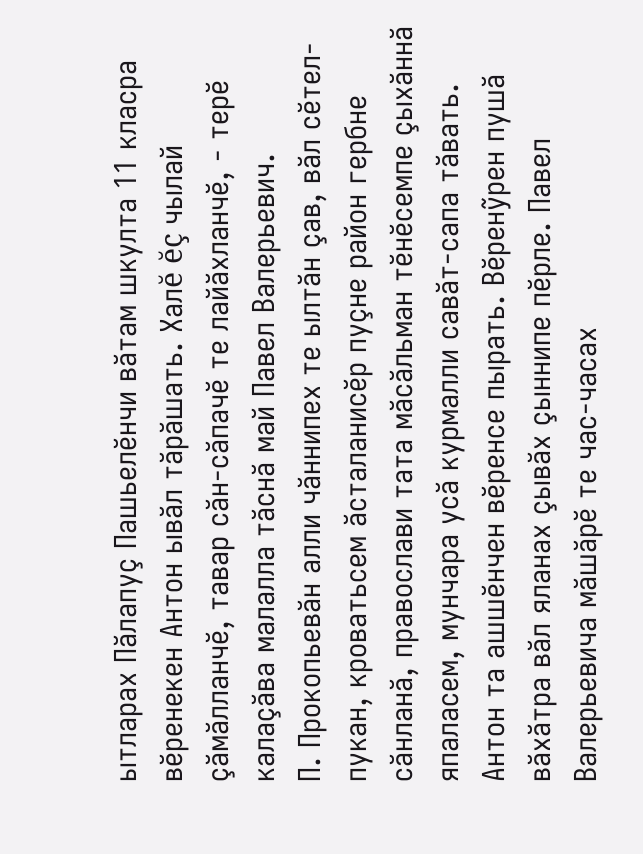ытларах Пăлапуç Пашьелĕнчи вăтам шкулта 11 класра вĕренекен Антон ывăл тăрăшать. Халĕ ĕç чылай çăмăлланчĕ, тавар сăн-сăпачĕ те лайăхланчĕ, - терĕ калаçăва малалла тăснă май Павел Валерьевич.
П. Прокопьевăн алли чăннипех те ылтăн çав, вăл сĕтел-пукан, кроватьсем ăсталанисĕр пуçне район гербне сăнланă, православи тата мăсăльман тĕнĕсемпе çыхăннă япаласем, мунчара усă курмалли савăт-сапа тăвать. Антон та ашшĕнчен вĕренсе пырать. Вĕренỹрен пушă вăхăтра вăл яланах çывăх çыннипе пĕрле. Павел Валерьевича мăшăрĕ те час-часах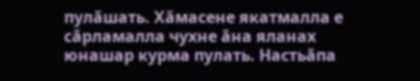пулăшать. Хăмасене якатмалла е сăрламалла чухне ăна яланах юнашар курма пулать. Настьăпа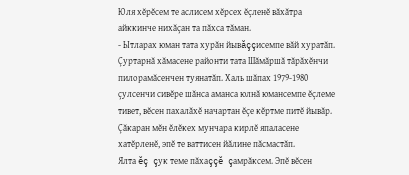Юля хĕрĕсем те аслисем хĕрсех ĕçленĕ вăхăтра айккинче нихăçан та пăхса тăман.
- Ытларах юман тата хурăн йывăççисемпе вăй хуратăп. Çуртарнă хăмасене районти тата Шăмăршă тăрăхĕнчи пилорамăсенчен туянатăп. Халь шăпах 1979-1980 çулсенчи сивĕре шăнса аманса юлнă юмансемпе ĕçлеме тивет, вĕсен пахалăхĕ начартан ĕçе кĕртме питĕ йывăр. Çăкаран мĕн ĕлĕкех мунчара кирлĕ япаласене хатĕрленĕ, эпĕ те ваттисен йăлине пăсмастăп.
Ялта ĕç çук теме пăхаççĕ çамрăксем. Эпĕ вĕсен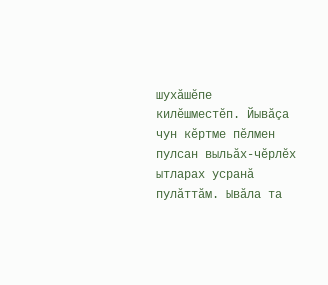шухăшĕпе килĕшместĕп. Йывăçа чун кĕртме пĕлмен пулсан выльăх-чĕрлĕх ытларах усранă пулăттăм. Ывăла та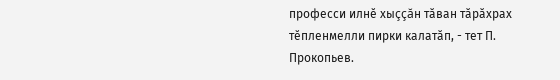професси илнĕ хыççăн тăван тăрăхрах тĕпленмелли пирки калатăп, - тет П. Прокопьев.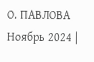О. ПАВЛОВА
Ноябрь 2024 |